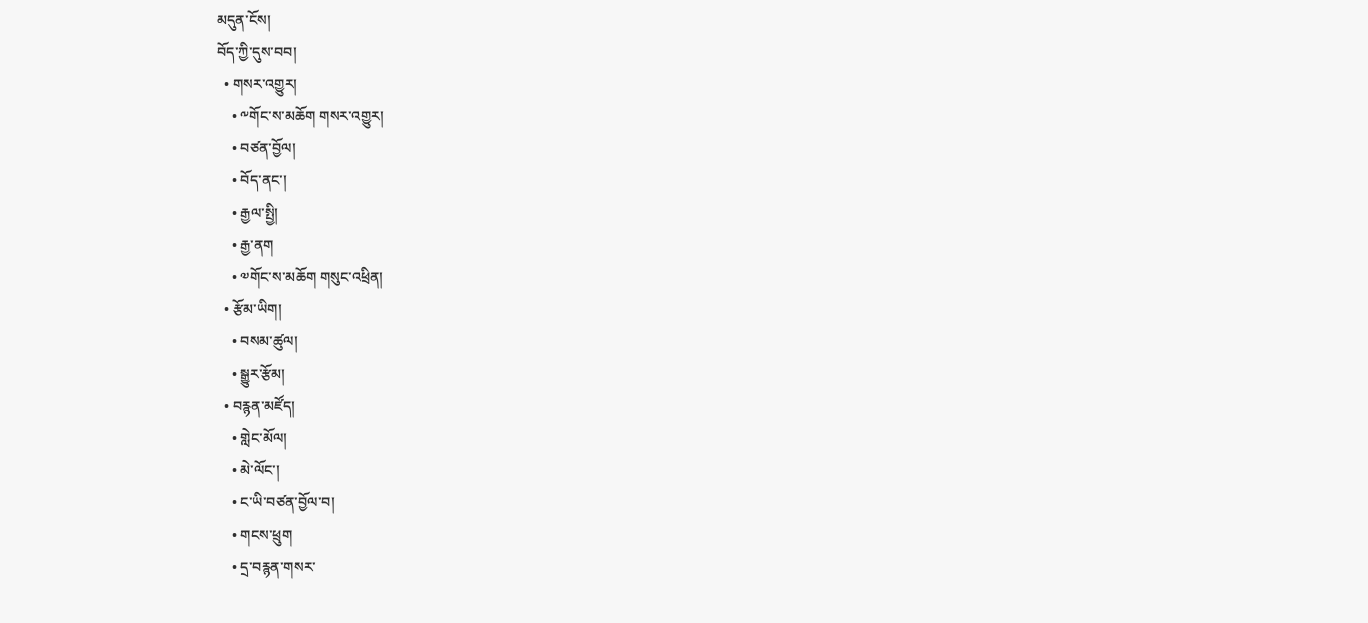མདུན་ངོས།
བོད་ཀྱི་དུས་བབ།
  • གསར་འགྱུར།
    • ༸གོང་ས་མཆོག གསར་འགྱུར།
    • བཙན་བྱོལ།
    • བོད་ནང་།
    • རྒྱལ་སྤྱི།
    • རྒྱ་ནག
    • ༧གོང་ས་མཆོག གསུང་འཕྲིན།
  • རྩོམ་ཡིག།
    • བསམ་ཚུལ།
    • སྒྱུར་རྩོམ།
  • བརྙན་མཛོད།
    • གླེང་མོལ།
    • མེ་ལོང་།
    • ང་ཡི་བཙན་བྱོལ་བ།
    • གངས་ཕྲུག
    • དྲ་བརྙན་གསར་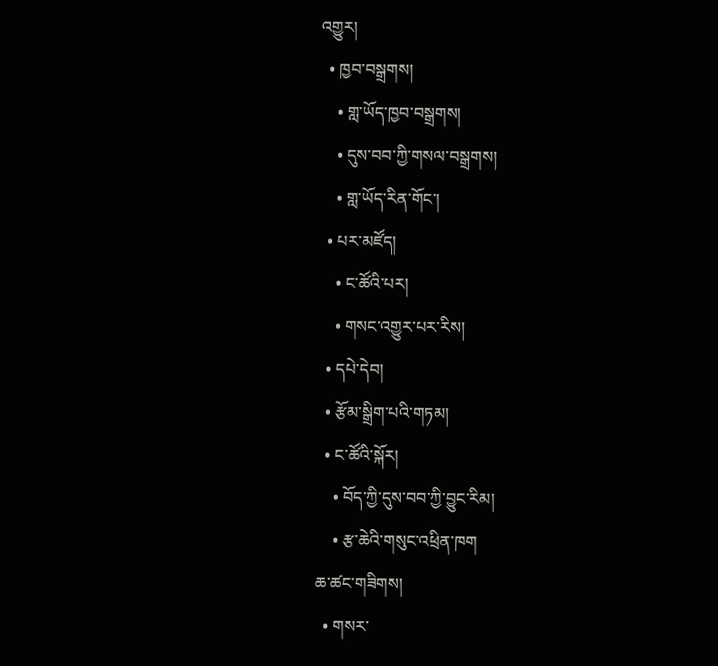འགྱུར།
  • ཁྱབ་བསྒྲགས།
    • གླ་ཡོད་ཁྱབ་བསྒྲགས།
    • དུས་བབ་ཀྱི་གསལ་བསྒྲགས།
    • གླ་ཡོད་རིན་གོང་།
  • པར་མཛོད།
    • ང་ཚོའི་པར།
    • གསང་འགྱུར་པར་རིས།
  • དཔེ་དེབ།
  • རྩོམ་སྒྲིག་པའི་གཏམ།
  • ང་ཚོའི་སྐོར།
    • བོད་ཀྱི་དུས་བབ་ཀྱི་བྱུང་རིམ།
    • རྩ་ཆེའི་གསུང་འཕྲིན་ཁག
ཆ་ཚང་གཟིགས།
  • གསར་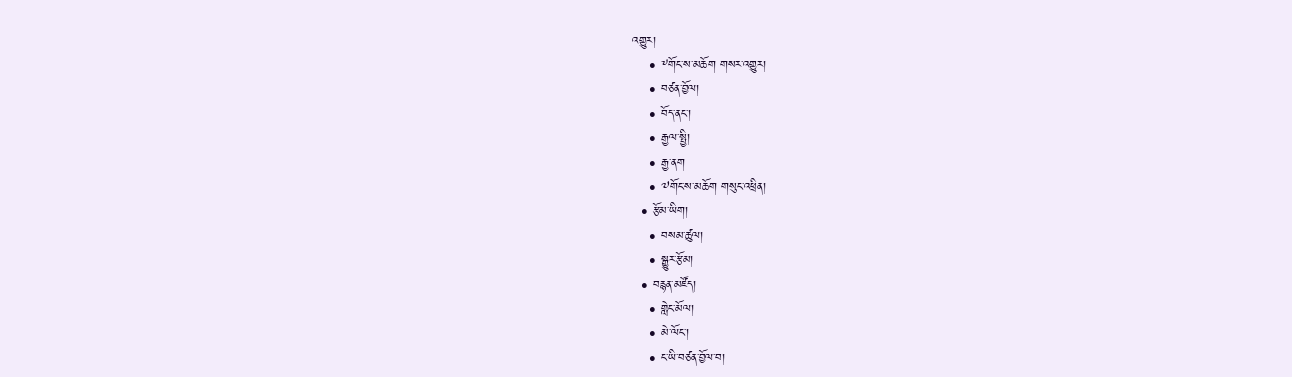འགྱུར།
    • ༸གོང་ས་མཆོག གསར་འགྱུར།
    • བཙན་བྱོལ།
    • བོད་ནང་།
    • རྒྱལ་སྤྱི།
    • རྒྱ་ནག
    • ༧གོང་ས་མཆོག གསུང་འཕྲིན།
  • རྩོམ་ཡིག།
    • བསམ་ཚུལ།
    • སྒྱུར་རྩོམ།
  • བརྙན་མཛོད།
    • གླེང་མོལ།
    • མེ་ལོང་།
    • ང་ཡི་བཙན་བྱོལ་བ།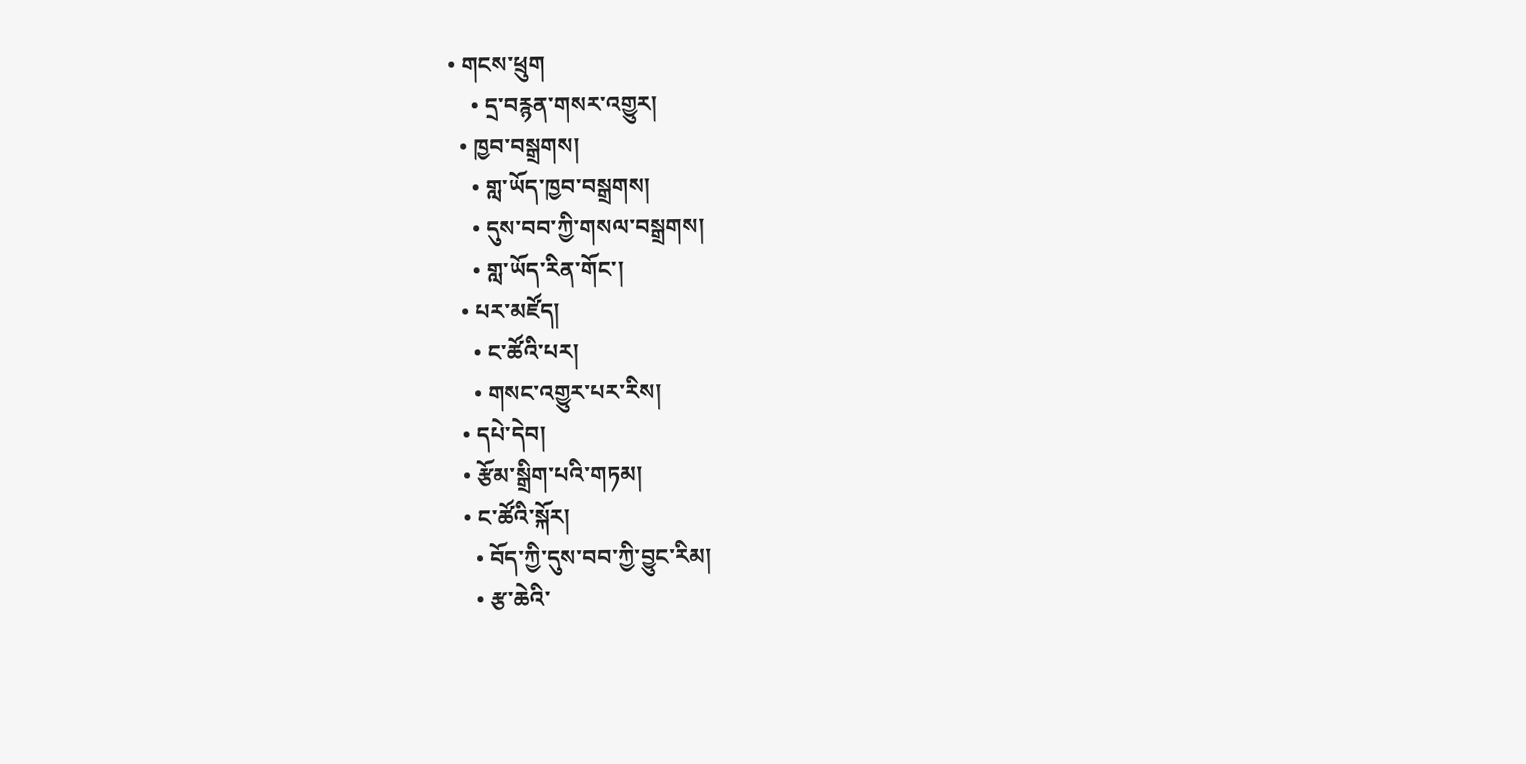• གངས་ཕྲུག
    • དྲ་བརྙན་གསར་འགྱུར།
  • ཁྱབ་བསྒྲགས།
    • གླ་ཡོད་ཁྱབ་བསྒྲགས།
    • དུས་བབ་ཀྱི་གསལ་བསྒྲགས།
    • གླ་ཡོད་རིན་གོང་།
  • པར་མཛོད།
    • ང་ཚོའི་པར།
    • གསང་འགྱུར་པར་རིས།
  • དཔེ་དེབ།
  • རྩོམ་སྒྲིག་པའི་གཏམ།
  • ང་ཚོའི་སྐོར།
    • བོད་ཀྱི་དུས་བབ་ཀྱི་བྱུང་རིམ།
    • རྩ་ཆེའི་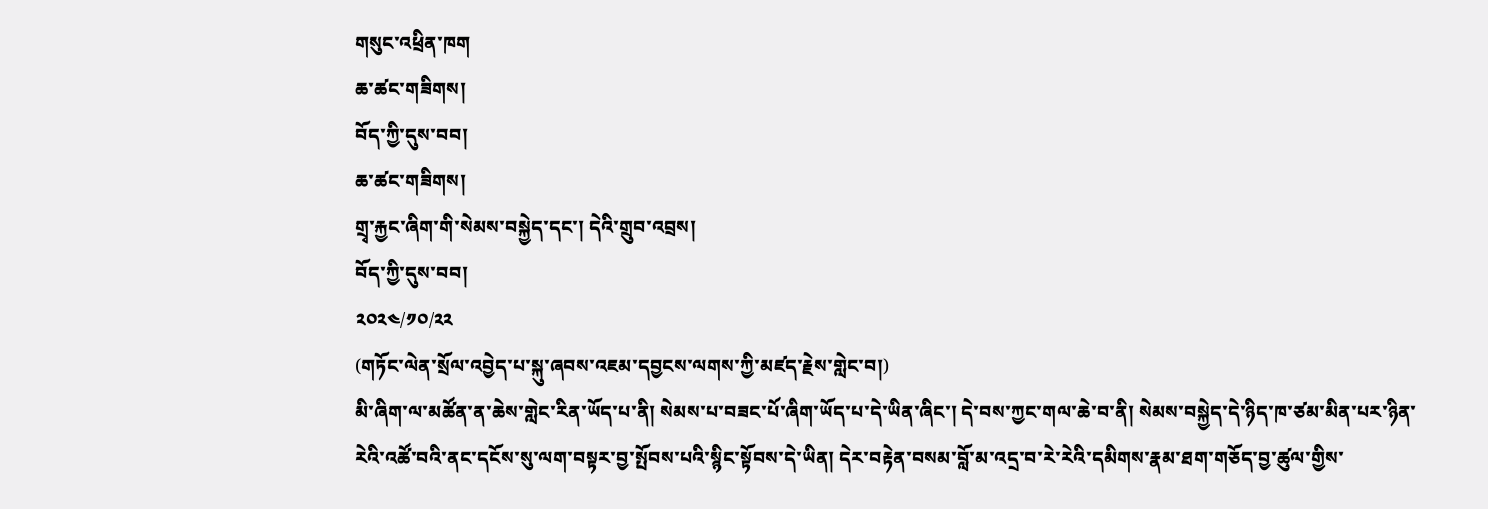གསུང་འཕྲིན་ཁག
ཆ་ཚང་གཟིགས།
བོད་ཀྱི་དུས་བབ།
ཆ་ཚང་གཟིགས།
གྲྭ་རྐྱང་ཞིག་གི་སེམས་བསྐྱེད་དང་། དེའི་གྲུབ་འབྲས།
བོད་ཀྱི་དུས་བབ།
༢༠༢༤/༡༠/༢༢
(གཏོང་ལེན་སྲོལ་འབྱེད་པ་སྐུ་ཞབས་འཇམ་དབྱངས་ལགས་ཀྱི་མཛད་རྗེས་གླེང་བ།)
མི་ཞིག་ལ་མཚོན་ན་ཆེས་གླེང་རིན་ཡོད་པ་ནི། སེམས་པ་བཟང་པོ་ཞིག་ཡོད་པ་དེ་ཡིན་ཞིང་། དེ་བས་ཀྱང་གལ་ཆེ་བ་ནི། སེམས་བསྐྱེད་དེ་ཉིད་ཁ་ཙམ་མིན་པར་ཉིན་རེའི་འཚོ་བའི་ནང་དངོས་སུ་ལག་བསྟར་བྱ་སྤོབས་པའི་སྙིང་སྟོབས་དེ་ཡིན། དེར་བརྟེན་བསམ་བློ་མ་འདྲ་བ་རེ་རེའི་དམིགས་རྣམ་ཐག་གཅོད་བྱ་ཚུལ་གྱིས་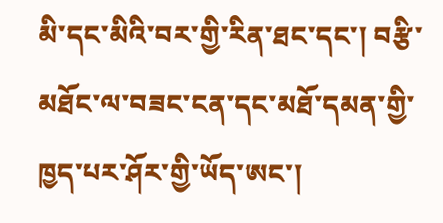མི་དང་མིའི་བར་གྱི་རིན་ཐང་དང་། བརྩི་མཐོང་ལ་བཟང་ངན་དང་མཐོ་དམན་གྱི་ཁྱད་པར་ཤོར་གྱི་ཡོད་ཨང་།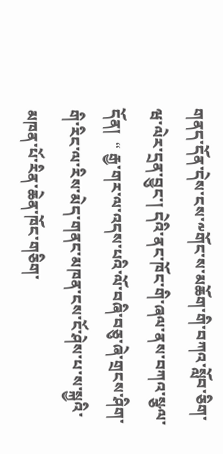གནད་དོན་དེས་ངས་༸གོང་ས་མཆོག་གི་བཀའ་སློབ་ཅིག་ཝ་ལེར་དྲན་བྱུང་། དེའི་ནང་ཁོང་གི་ཞལ་ནས་བཀའ་སྩལ་དོན།  “ རྒྱ་གར་ལ་འདས་པའི་ལོ་བཞི་བཅུ་ཞེ་གྲངས་ཤིག་གི་རིང་ལ་རིས་མེད་གནང་མཁན་ངས་ངོ་ཤེས་པ་ས་སྐྱའི་མཁན་པོ་རིན་ཆེན་ཁོང་གཅིག་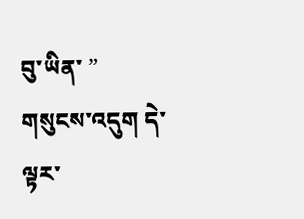བུ་ཡིན་ ” གསུངས་འདུག དེ་ལྟར་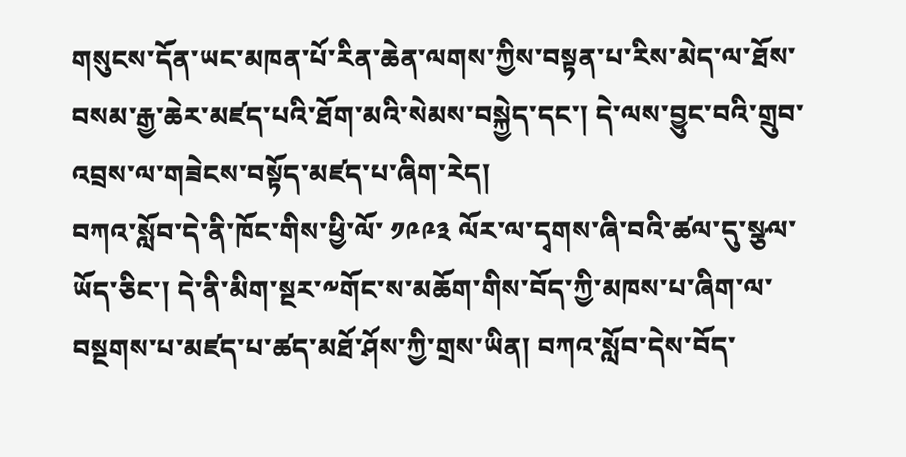གསུངས་དོན་ཡང་མཁན་པོ་རིན་ཆེན་ལགས་ཀྱིས་བསྟན་པ་རིས་མེད་ལ་ཐོས་བསམ་རྒྱ་ཆེར་མཛད་པའི་ཐོག་མའི་སེམས་བསྐྱེད་དང་། དེ་ལས་བྱུང་བའི་གྲུབ་འབྲས་ལ་གཟེངས་བསྟོད་མཛད་པ་ཞིག་རེད།
བཀའ་སློབ་དེ་ནི་ཁོང་གིས་ཕྱི་ལོ་ ༡༩༩༣ ལོར་ལ་དྭགས་ཞི་བའི་ཚལ་དུ་སྩལ་ཡོད་ཅིང་། དེ་ནི་མིག་སྔར་༸གོང་ས་མཆོག་གིས་བོད་ཀྱི་མཁས་པ་ཞིག་ལ་བསྔགས་པ་མཛད་པ་ཚད་མཐོ་ཤོས་ཀྱི་གྲས་ཡིན། བཀའ་སློབ་དེས་བོད་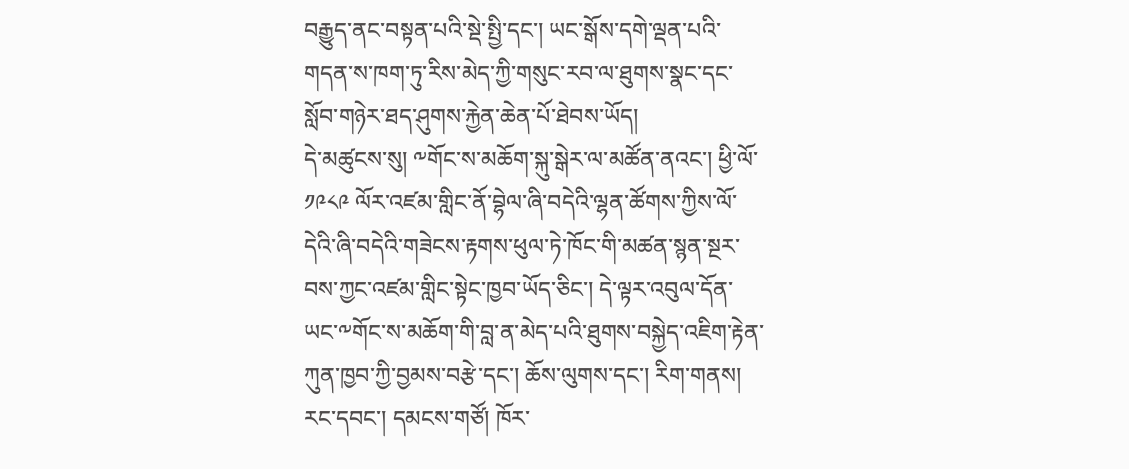བརྒྱུད་ནང་བསྟན་པའི་སྡེ་སྤྱི་དང་། ཡང་སྒོས་དགེ་ལྡན་པའི་གདན་ས་ཁག་ཏུ་རིས་མེད་ཀྱི་གསུང་རབ་ལ་ཐུགས་སྣང་དང་སློབ་གཉེར་ཐད་ཤུགས་རྐྱེན་ཆེན་པོ་ཐེབས་ཡོད།
དེ་མཚུངས་སུ། ༸གོང་ས་མཆོག་སྐུ་སྒེར་ལ་མཚོན་ནའང་། ཕྱི་ལོ་ ༡༩༨༩ ལོར་འཛམ་གླིང་ནོ་བྷེལ་ཞི་བདེའི་ལྷན་ཚོགས་ཀྱིས་ལོ་དེའི་ཞི་བདེའི་གཟེངས་རྟགས་ཕུལ་ཏེ་ཁོང་གི་མཚན་སྙན་སྔར་བས་ཀྱང་འཛམ་གླིང་སྟེང་ཁྱབ་ཡོད་ཅིང་། དེ་ལྟར་འབུལ་དོན་ཡང་༸གོང་ས་མཆོག་གི་བླ་ན་མེད་པའི་ཐུགས་བསྐྱེད་འཇིག་རྟེན་ཀུན་ཁྱབ་ཀྱི་བྱམས་བརྩེ་དང་། ཆོས་ལུགས་དང་། རིག་གནས། རང་དབང་། དམངས་གཙོ། ཁོར་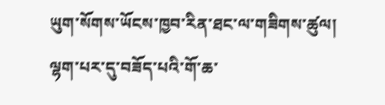ཡུག་སོགས་ཡོངས་ཁྱབ་རིན་ཐང་ལ་གཟིགས་ཚུལ། ལྷག་པར་དུ་བཟོད་པའི་གོ་ཆ་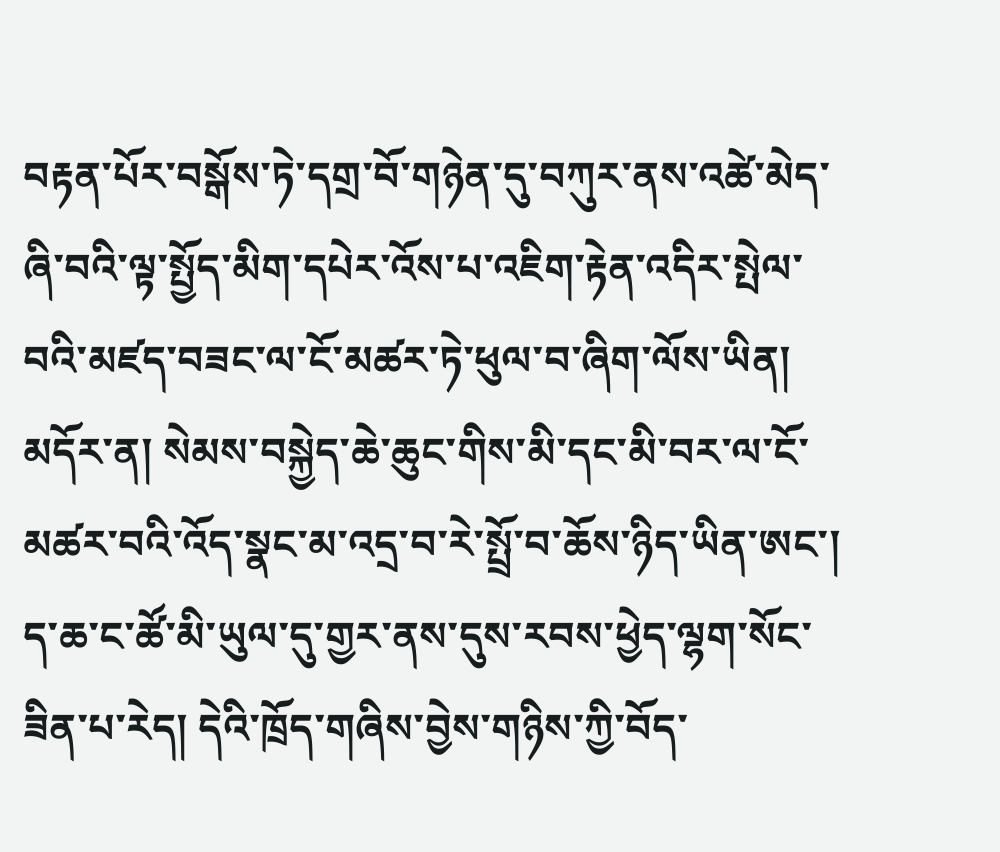བརྟན་པོར་བསྒོས་ཏེ་དགྲ་བོ་གཉེན་དུ་བཀུར་ནས་འཚེ་མེད་ཞི་བའི་ལྟ་སྤྱོད་མིག་དཔེར་འོས་པ་འཇིག་རྟེན་འདིར་སྤེལ་བའི་མཛད་བཟང་ལ་ངོ་མཚར་ཏེ་ཕུལ་བ་ཞིག་ལོས་ཡིན། མདོར་ན། སེམས་བསྐྱེད་ཆེ་ཆུང་གིས་མི་དང་མི་བར་ལ་ངོ་མཚར་བའི་འོད་སྣང་མ་འདྲ་བ་རེ་སྤྲོ་བ་ཆོས་ཉིད་ཡིན་ཨང་།
ད་ཆ་ང་ཚོ་མི་ཡུལ་དུ་གྱར་ནས་དུས་རབས་ཕྱེད་ལྷག་སོང་ཟིན་པ་རེད། དེའི་ཁྲོད་གཞིས་བྱེས་གཉིས་ཀྱི་བོད་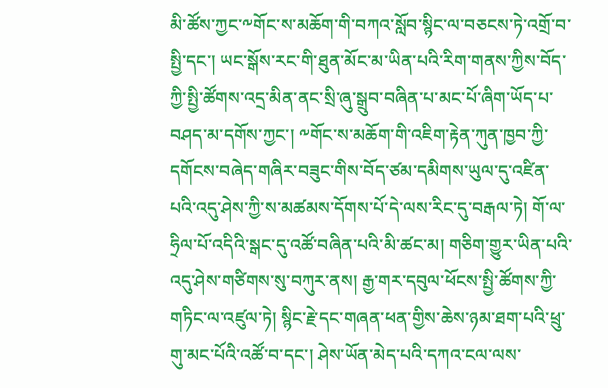མི་ཚོས་ཀྱང་༸གོང་ས་མཆོག་གི་བཀའ་སློབ་སྙིང་ལ་བཅངས་ཏེ་འགྲོ་བ་སྤྱི་དང་། ཡང་སྒོས་རང་གི་ཐུན་མོང་མ་ཡིན་པའི་རིག་གནས་ཀྱིས་བོད་ཀྱི་སྤྱི་ཚོགས་འདྲ་མིན་ནང་སྲི་ཞུ་སྒྲུབ་བཞིན་པ་མང་པོ་ཞིག་ཡོད་པ་བཤད་མ་དགོས་ཀྱང་། ༸གོང་ས་མཆོག་གི་འཇིག་རྟེན་ཀུན་ཁྱབ་ཀྱི་དགོངས་བཞེད་གཞིར་བཟུང་གིས་བོད་ཙམ་དམིགས་ཡུལ་དུ་འཛིན་པའི་འདུ་ཤེས་ཀྱི་ས་མཚམས་དོགས་པོ་དེ་ལས་རིང་དུ་བརྒལ་ཏེ། གོ་ལ་ཧྲིལ་པོ་འདིའི་སྒང་དུ་འཚོ་བཞིན་པའི་མི་ཚང་མ། གཅིག་གྱུར་ཡིན་པའི་འདུ་ཤེས་གཙིགས་སུ་བཀུར་ནས། རྒྱ་གར་དབུལ་ཕོངས་སྤྱི་ཚོགས་ཀྱི་གཏིང་ལ་འཛུལ་ཏེ། སྙིང་རྗེ་དང་གཞན་ཕན་གྱིས་ཆེས་ཉམ་ཐག་པའི་ཕྲུ་གུ་མང་པོའི་འཚོ་བ་དང་། ཤེས་ཡོན་མེད་པའི་དཀའ་ངལ་ལས་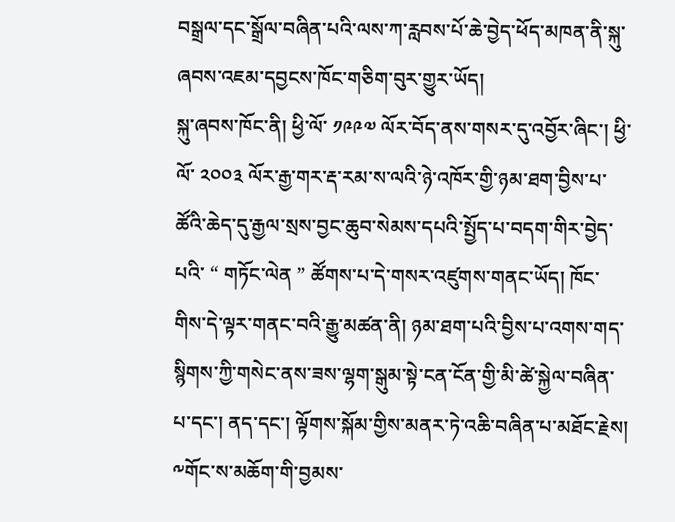བསྒྲལ་དང་སྒྲོལ་བཞིན་པའི་ལས་ཀ་རླབས་པོ་ཆེ་བྱེད་ཕོད་མཁན་ནི་སྐུ་ཞབས་འཇམ་དབྱངས་ཁོང་གཅིག་བུར་གྱུར་ཡོད།
སྐུ་ཞབས་ཁོང་ནི། ཕྱི་ལོ་ ༡༩༩༧ ལོར་བོད་ནས་གསར་དུ་འབྱོར་ཞིང་། ཕྱི་ལོ་ ༢༠༠༣ ལོར་རྒྱ་གར་རྡ་རམ་ས་ལའི་ཉེ་འཁོར་གྱི་ཉམ་ཐག་བྱིས་པ་ཚོའི་ཆེད་དུ་རྒྱལ་སྲས་བྱང་ཆུབ་སེམས་དཔའི་སྤྱོད་པ་བདག་གིར་བྱེད་པའི་ “ གཏོང་ལེན ” ཚོགས་པ་དེ་གསར་འཛུགས་གནང་ཡོད། ཁོང་གིས་དེ་ལྟར་གནང་བའི་རྒྱུ་མཚན་ནི། ཉམ་ཐག་པའི་བྱིས་པ་འགས་གད་སྙིགས་ཀྱི་གསེང་ནས་ཟས་ལྷག་སྒུམ་སྟེ་ངན་ངོན་གྱི་མི་ཚེ་སྐྱེལ་བཞིན་པ་དང་། ནད་དང་། ལྟོགས་སྐོམ་གྱིས་མནར་ཏེ་འཆི་བཞིན་པ་མཐོང་རྗེས། ༸གོང་ས་མཆོག་གི་བྱམས་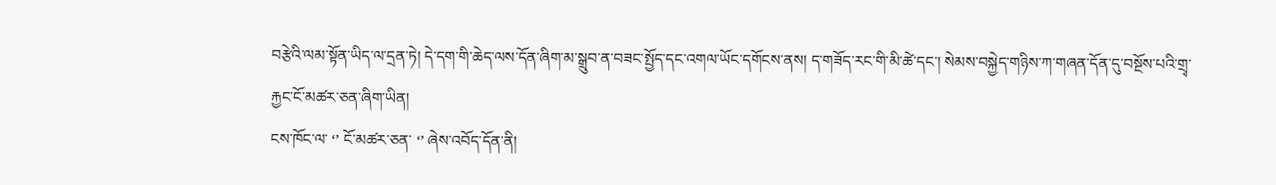བརྩེའི་ལམ་སྟོན་ཡིད་ལ་དྲན་ཏེ། དེ་དག་གི་ཆེད་ལས་དོན་ཞིག་མ་སྒྲུབ་ན་བཟང་སྤྱོད་དང་འགལ་ཡོང་དགོངས་ནས། ད་གཟོད་རང་གི་མི་ཚེ་དང་། སེམས་བསྐྱེད་གཉིས་ཀ་གཞན་དོན་དུ་བསྔོས་པའི་གྲྭ་རྐྱང་ངོ་མཚར་ཅན་ཞིག་ཡིན།
ངས་ཁོང་ལ་ ‘’ ངོ་མཚར་ཅན་ ‘’ ཞེས་འབོད་དོན་ནི།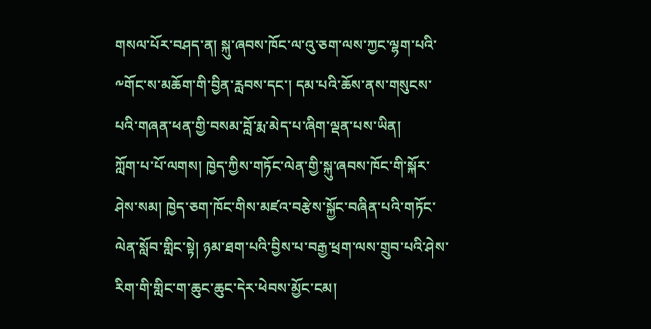གསལ་པོར་བཤད་ན། སྐུ་ཞབས་ཁོང་ལ་འུ་ཅག་ལས་ཀྱང་ལྷག་པའི་༸གོང་ས་མཆོག་གི་བྱིན་རླབས་དང་། དམ་པའི་ཆོས་ནས་གསུངས་པའི་གཞན་ཕན་གྱི་བསམ་བློ་རྨ་མེད་པ་ཞིག་ལྡན་པས་ཡིན།
ཀློག་པ་པོ་ལགས། ཁྱེད་ཀྱིས་གཏོང་ལེན་གྱི་སྐུ་ཞབས་ཁོང་གི་སྐོར་ཤེས་སམ། ཁྱེད་ཅག་ཁོང་གིས་མཛའ་བརྩེས་སྐྱོང་བཞིན་པའི་གཏོང་ལེན་སློབ་གླིང་སྟེ། ཉམ་ཐག་པའི་བྱིས་པ་བརྒྱ་ཕྲག་ལས་གྲུབ་པའི་ཤེས་རིག་གི་གླིང་ག་ཆུང་ཆུང་དེར་ཕེབས་མྱོང་ངམ།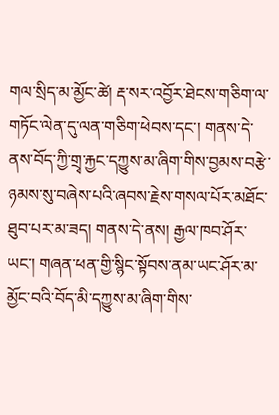གལ་སྲིད་མ་མྱོང་ཚེ། རྡ་སར་འབྱོར་ཐེངས་གཅིག་ལ་གཏོང་ལེན་དུ་ལན་གཅིག་ཕེབས་དང་། གནས་དེ་ནས་བོད་ཀྱི་གྲྭ་རྐྱང་དཀྱུས་མ་ཞིག་གིས་བྱམས་བརྩེ་ཉམས་སུ་བཞེས་པའི་ཞབས་རྗེས་གསལ་པོར་མཐོང་ཐུབ་པར་མ་ཟད། གནས་དེ་ནས། རྒྱལ་ཁབ་ཤོར་ཡང་། གཞན་ཕན་གྱི་སྙིང་སྟོབས་ནམ་ཡང་ཤོར་མ་མྱོང་བའི་བོད་མི་དཀྱུས་མ་ཞིག་གིས་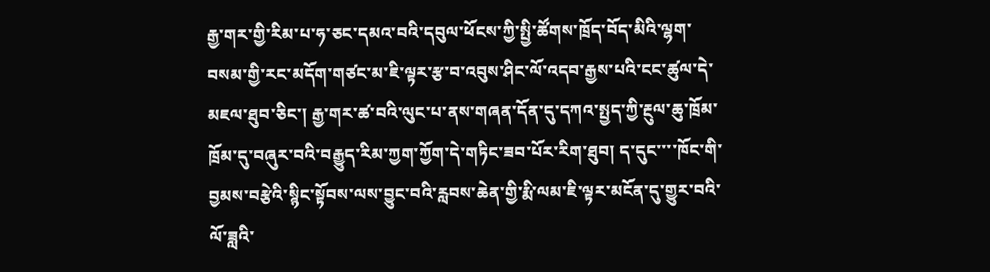རྒྱ་གར་གྱི་རིམ་པ་ཧ་ཅང་དམའ་བའི་དབུལ་ཕོངས་ཀྱི་སྤྱི་ཚོགས་ཁྲོད་བོད་མིའི་ལྷག་བསམ་གྱི་རང་མདོག་གཙང་མ་ཇི་ལྟར་རྩ་བ་འབུས་ཤིང་ལོ་འདབ་རྒྱས་པའི་ངང་ཚུལ་དེ་མཇལ་ཐུབ་ཅིང་། རྒྱ་གར་ཚ་བའི་ལུང་པ་ནས་གཞན་དོན་དུ་དཀའ་སྤྱད་ཀྱི་རྔུལ་ཆུ་ཁྲོམ་ཁྲོམ་དུ་བཞུར་བའི་བརྒྱུད་རིམ་ཀྱག་ཀྱོག་དེ་གཏིང་ཟབ་པོར་རིག་ཐུབ། ད་དུང་་་་ཁོང་གི་བྱམས་བརྩེའི་སྙིང་སྟོབས་ལས་བྱུང་བའི་རླབས་ཆེན་གྱི་རྨི་ལམ་ཇི་ལྟར་མངོན་དུ་གྱུར་བའི་ལོ་ཟླའི་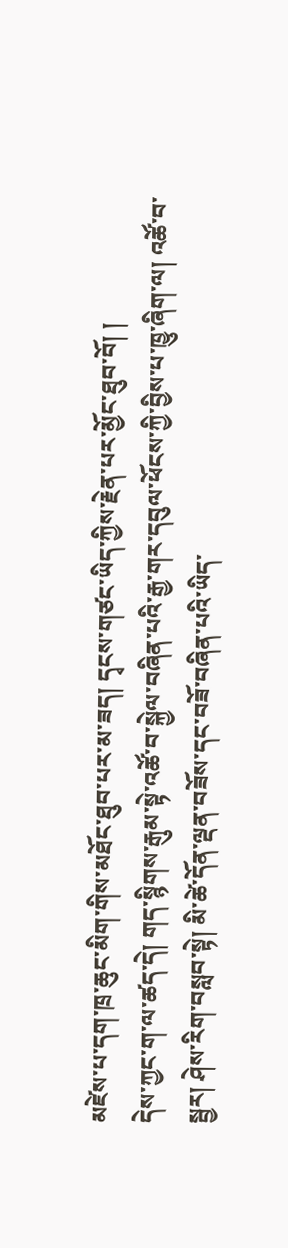མཛེས་པ་དག་ཁྲ་ཆུང་མིག་གིས་མཐོང་ཐུབ་པར་མ་ཟད། དྭངས་གཙང་ཡིད་ཀྱིས་རྗེན་པར་མྱོང་ཐུབ་བོ། །
དེས་ཀྱང་ག་ལ་ཚད་དེ། གད་སྙིགས་རྒུམ་སྟེ་འཚོ་བ་སྐྱེལ་བཞིན་པའི་རྒྱ་གར་དབུལ་ཕོངས་ཀྱི་བྱིས་པ་ཁྱུ་ཞིག་ལ། འཚོ་བ་སྦྱར། ཤེས་རིག་བསླབ་སྟེ། མི་ཚེ་དོན་ལྡན་བཟོས་དང་བཟོ་བཞིན་པའི་ཡིད་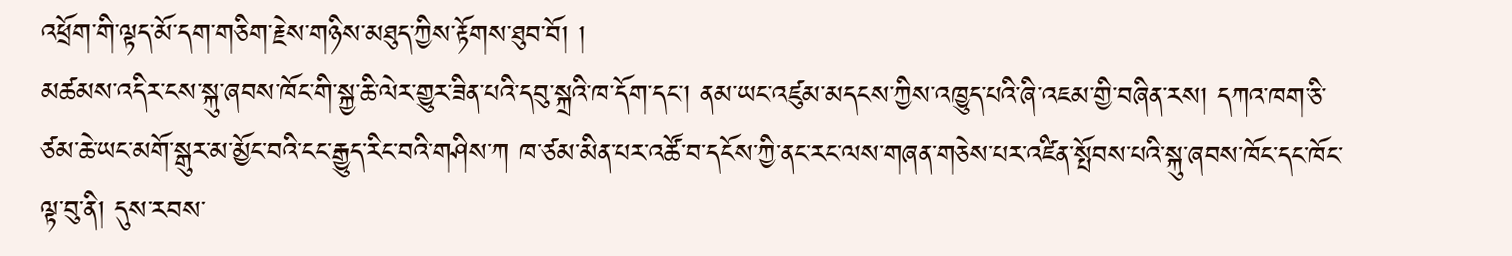འཕྲོག་གི་ལྟད་མོ་དག་གཅིག་རྗེས་གཉིས་མཐུད་ཀྱིས་རྟོགས་ཐུབ་བོ། །
མཚམས་འདིར་ངས་སྐུ་ཞབས་ཁོང་གི་སྐྱ་ཆི་ལེར་གྱུར་ཟིན་པའི་དབུ་སྐྲའི་ཁ་དོག་དང་། ནམ་ཡང་འཛུམ་མདངས་ཀྱིས་འཁྱུད་པའི་ཞི་འཇམ་གྱི་བཞིན་རས། དཀའ་ཁག་ཅི་ཙམ་ཆེ་ཡང་མགོ་སྒུར་མ་མྱོང་བའི་ངང་རྒྱུད་རིང་བའི་གཤིས་ཀ ཁ་ཙམ་མིན་པར་འཚོ་བ་དངོས་ཀྱི་ནང་རང་ལས་གཞན་གཅེས་པར་འཛིན་སྤོབས་པའི་སྐུ་ཞབས་ཁོང་དང་ཁོང་ལྟ་བུ་ནི། དུས་རབས་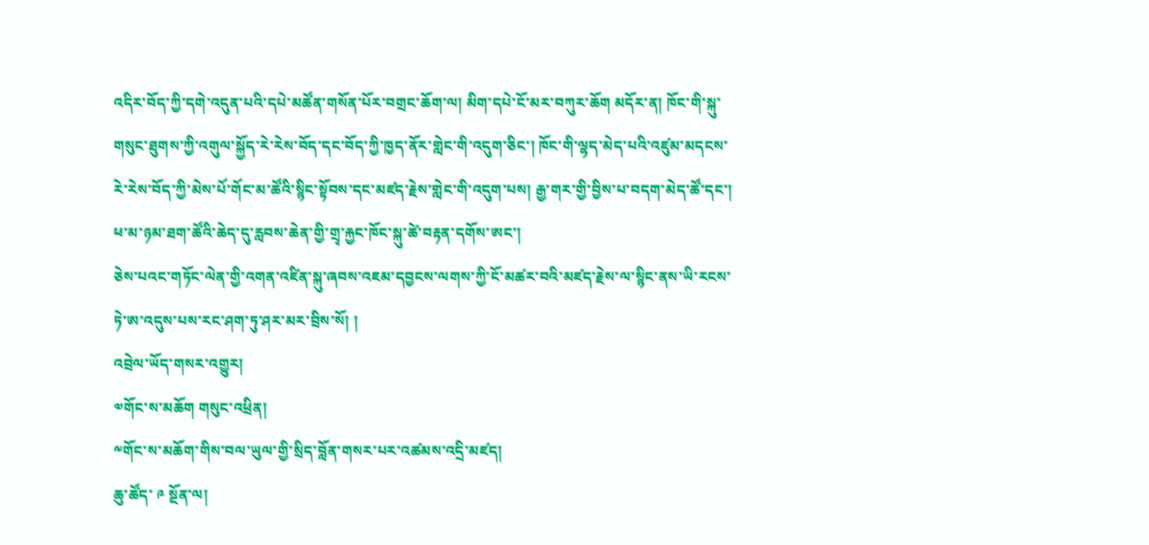འདིར་བོད་ཀྱི་དགེ་འདུན་པའི་དཔེ་མཚོན་གསོན་པོར་བགྲང་ཆོག་ལ། མིག་དཔེ་ངོ་མར་བཀུར་ཆོག མདོར་ན། ཁོང་གི་སྐུ་གསུང་ཐུགས་ཀྱི་འགུལ་སྐྱོད་རེ་རེས་བོད་དང་བོད་ཀྱི་ཁྱད་ནོར་གླེང་གི་འདུག་ཅིང་། ཁོང་གི་ལྷད་མེད་པའི་འཛུམ་མདངས་རེ་རེས་བོད་ཀྱི་མེས་པོ་གོང་མ་ཚོའི་སྙིང་སྟོབས་དང་མཛད་རྗེས་གླེང་གི་འདུག་པས། རྒྱ་གར་གྱི་བྱིས་པ་བདག་མེད་ཚོ་དང་། ཕ་མ་ཉམ་ཐག་ཚོའི་ཆེད་དུ་རླབས་ཆེན་གྱི་གྲྭ་རྐྱང་ཁོང་སྐུ་ཚེ་བརྟན་དགོས་ཨང་།
ཅེས་པའང་གཏོང་ལེན་གྱི་འགན་འཛིན་སྐུ་ཞབས་འཇམ་དབྱངས་ལགས་ཀྱི་ངོ་མཚར་བའི་མཛད་རྗེས་ལ་སྙིང་ནས་ཡི་རངས་ཏེ་ཨ་འདུས་པས་རང་ཤག་ཏུ་ཤར་མར་བྲིས་སོ། །
འབྲེལ་ཡོད་གསར་འགྱུར།
༧གོང་ས་མཆོག གསུང་འཕྲིན།
༸གོང་ས་མཆོག་གིས་བལ་ཡུལ་གྱི་སྲིད་བློན་གསར་པར་འཚམས་འདྲི་མཛད།
ཆུ་ཚོད་ ༩ སྔོན་ལ།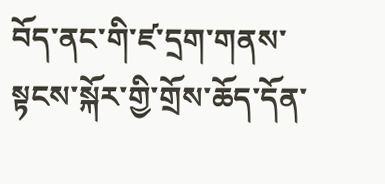བོད་ནང་གི་ཛ་དྲག་གནས་སྟངས་སྐོར་གྱི་གྲོས་ཆོད་དོན་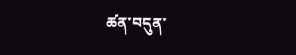ཚན་བདུན་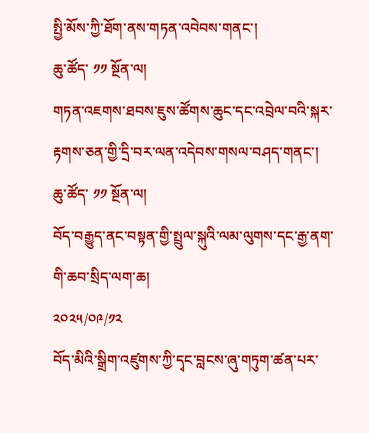སྤྱི་མོས་ཀྱི་ཐོག་ནས་གཏན་འབེབས་གནང་།
ཆུ་ཚོད་ ༡༡ སྔོན་ལ།
གཏན་འཇགས་ཐབས་ཇུས་ཚོགས་ཆུང་དང་འབྲེལ་བའི་སྐར་རྟགས་ཅན་གྱི་དྲི་བར་ལན་འདེབས་གསལ་བཤད་གནང་།
ཆུ་ཚོད་ ༡༡ སྔོན་ལ།
བོད་བརྒྱུད་ནང་བསྟན་གྱི་སྤྲུལ་སྐུའི་ལམ་ལུགས་དང་རྒྱ་ནག་གི་ཆབ་སྲིད་ལག་ཆ།
༢༠༢༥/༠༩/༡༢
བོད་མིའི་སྒྲིག་འཛུགས་ཀྱི་དྭང་བླངས་ཞུ་གཏུག་ཚན་པར་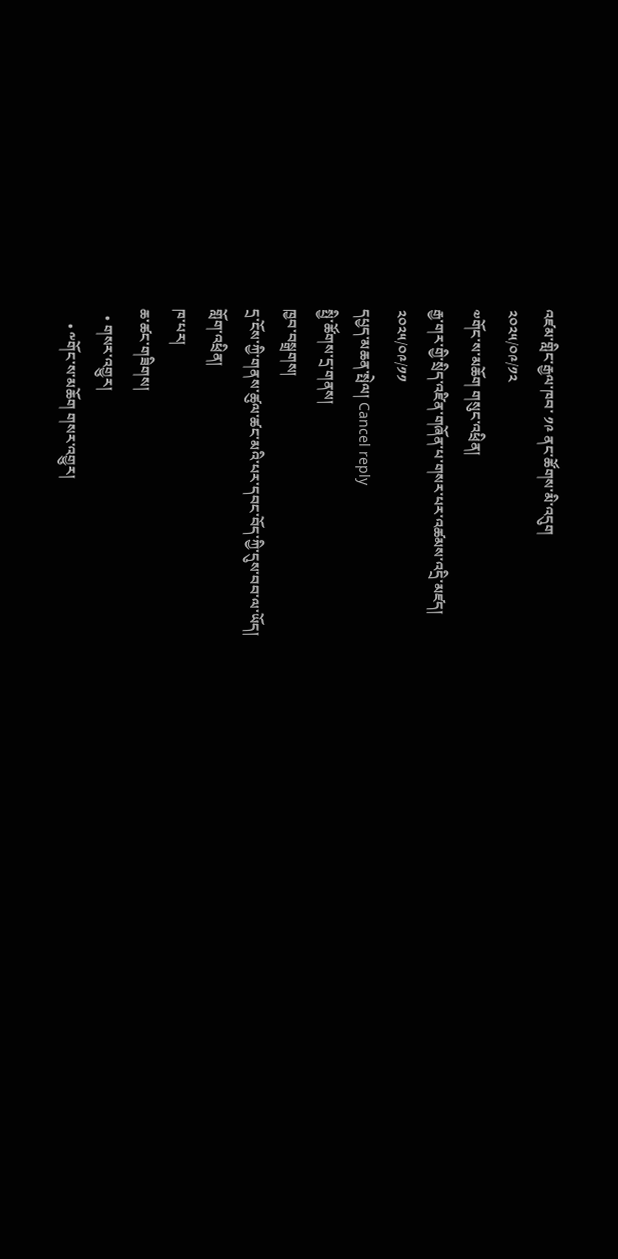འཛམ་གླིང་རྒྱལ་ཁབ་ ༡༩ ནང་ཚོགས་མི་འདུག
༢༠༢༥/༠༩/༡༢
༧གོང་ས་མཆོག གསུང་འཕྲིན།
རྒྱ་གར་གྱི་སྲིད་འཛིན་གཞོན་པ་གསར་པར་འཚམས་འདྲི་མཛད།
༢༠༢༥/༠༩/༡༡
དཔྱད་མཆན་སྤེལ། Cancel reply
སྤྱི་ཚོགས་དྲ་གནས།
ཁྱབ་བསྒྲགས།
དྲ་ངོས་ཀྱི་གནས་ཚུལ་ཚང་མའི་པར་དབང་བོད་ཀྱི་དུས་བབ་ལ་ཡོད།
གློག་འཕྲིན།
ཁ་པར།
ཆ་ཚང་གཟིགས།
  • གསར་འགྱུར།
    • ༸གོང་ས་མཆོག གསར་འགྱུར།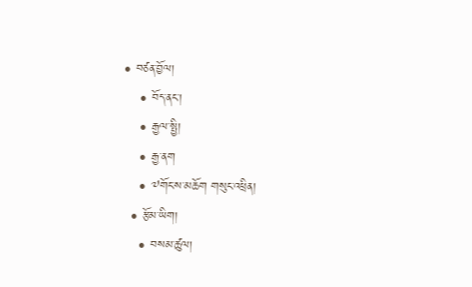• བཙན་བྱོལ།
    • བོད་ནང་།
    • རྒྱལ་སྤྱི།
    • རྒྱ་ནག
    • ༧གོང་ས་མཆོག གསུང་འཕྲིན།
  • རྩོམ་ཡིག།
    • བསམ་ཚུལ།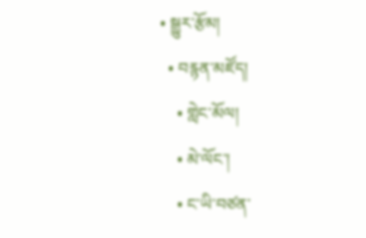• སྒྱུར་རྩོམ།
  • བརྙན་མཛོད།
    • གླེང་མོལ།
    • མེ་ལོང་།
    • ང་ཡི་བཙན་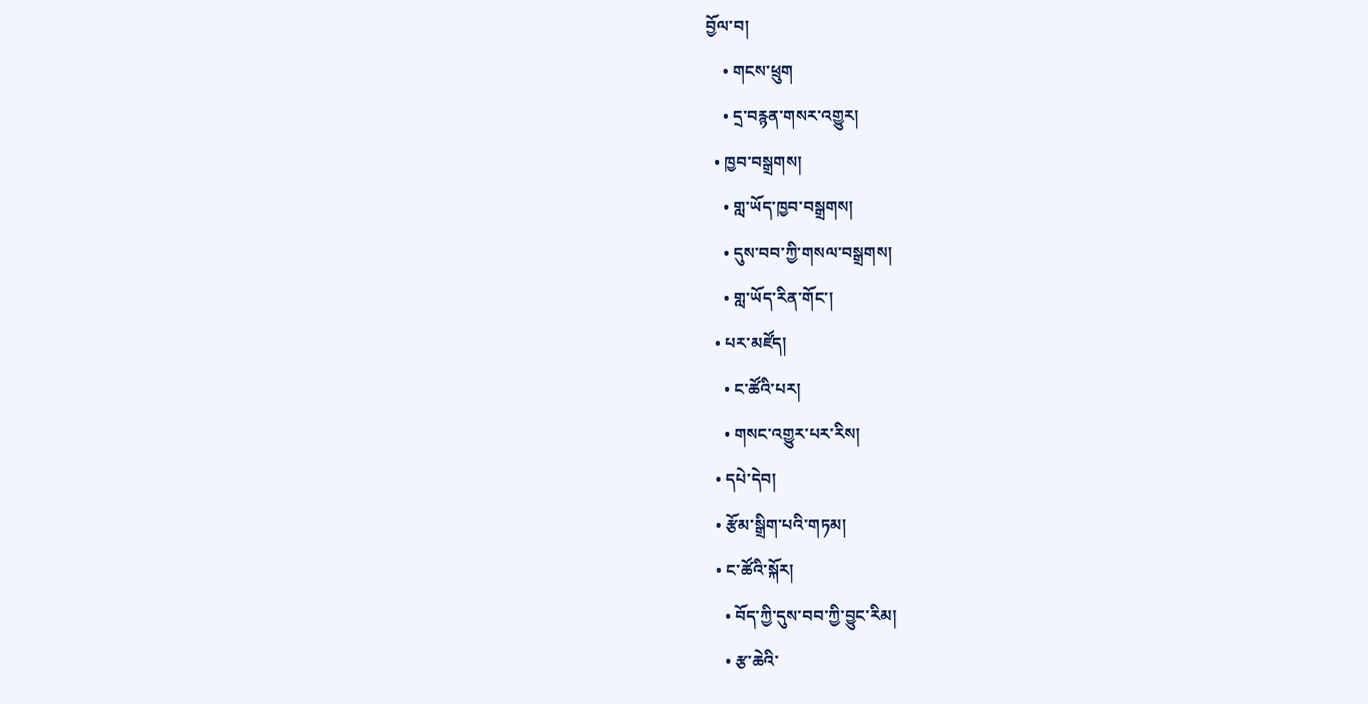བྱོལ་བ།
    • གངས་ཕྲུག
    • དྲ་བརྙན་གསར་འགྱུར།
  • ཁྱབ་བསྒྲགས།
    • གླ་ཡོད་ཁྱབ་བསྒྲགས།
    • དུས་བབ་ཀྱི་གསལ་བསྒྲགས།
    • གླ་ཡོད་རིན་གོང་།
  • པར་མཛོད།
    • ང་ཚོའི་པར།
    • གསང་འགྱུར་པར་རིས།
  • དཔེ་དེབ།
  • རྩོམ་སྒྲིག་པའི་གཏམ།
  • ང་ཚོའི་སྐོར།
    • བོད་ཀྱི་དུས་བབ་ཀྱི་བྱུང་རིམ།
    • རྩ་ཆེའི་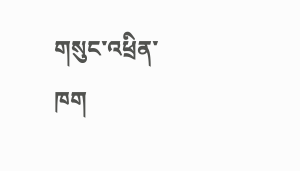གསུང་འཕྲིན་ཁག